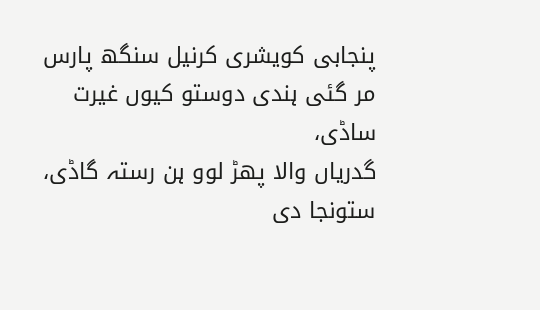پنجابی کویشری کرنیل سنگھ پارس
مر گئی ہندی دوستو کیوں غیرت ساڈی،
گدریاں والا پھڑ لوو ہن رستہ گاڈی،
ستونجا دی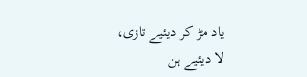یاد مڑ کر دیئیے تازی،
لا دیئیے ہن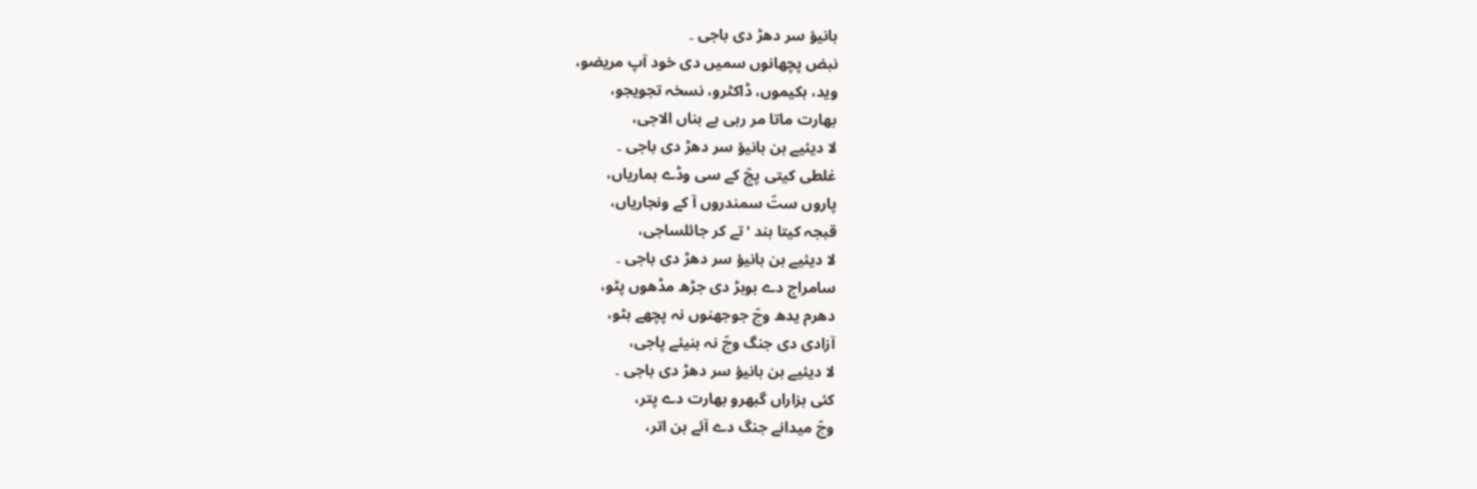ہانیؤ سر دھڑ دی باجی ۔
نبض پچھانوں سمیں دی خود آپ مریضو،
وید، ہکیموں، ڈاکٹرو، نسخہ تجویجو،
بھارت ماتا مر رہی ہے بناں الاجی،
لا دیئیے ہن ہانیؤ سر دھڑ دی باجی ۔
غلطی کیتی پجّ کے سی وڈے ہماریاں،
پاروں ستّ سمندروں آ کے ونجاریاں،
قبجہ کیتا ہند 'تے کر جائلساجی،
لا دیئیے ہن ہانیؤ سر دھڑ دی باجی ۔
سامراج دے بوہڑ دی جڑھ مڈھوں پٹو،
دھرم یدھ وچّ جوجھنوں نہ پچھے ہٹو،
آزادی دی جنگ وچّ نہ بنیئے پاجی،
لا دیئیے ہن ہانیؤ سر دھڑ دی باجی ۔
کئی ہزاراں گبھرو بھارت دے پتر،
وچّ میدانے جنگ دے آئے ہن اتر،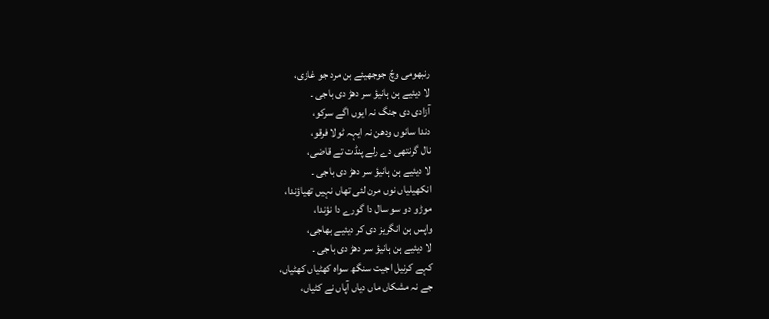رنبھومی وچّ جوجھیئے بن مرد جو غازی،
لا دیئیے ہن ہانیؤ سر دھڑ دی باجی ۔
آزادی دی جنگ نہ ایوں اگے سرکو،
دندا سانوں ودھن نہ ایہہ ٹولا فرقو،
نال گرنتھی دے رلے پنڈت تے قاضی،
لا دیئیے ہن ہانیؤ سر دھڑ دی باجی ۔
انکھیلیاں نوں مرن لئی تھاں نہیں تھیاؤندا،
موڑو دو سو سال دا گورے دا نؤندا،
واپس ہن انگریز دی کر دیئیے بھاجی،
لا دیئیے ہن ہانیؤ سر دھڑ دی باجی ۔
کہے کرنیل اجیت سنگھ سواہ کھٹیاں کھٹیاں،
جے نہ مشکاں ماں دیاں آپاں نے کٹیاں،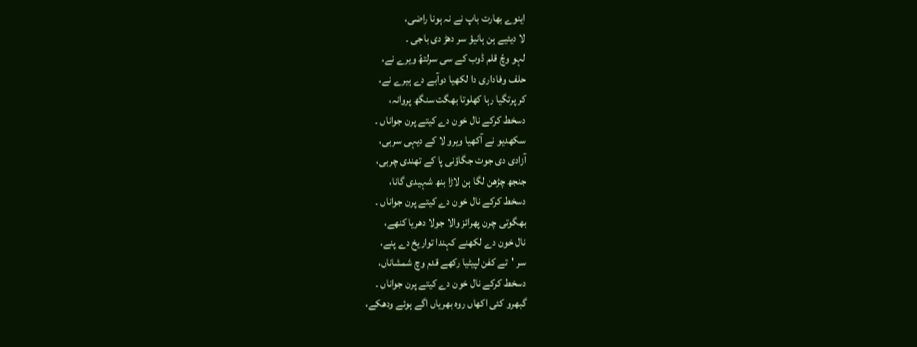اینوے بھارت باپ نے نہ ہونا راضی،
لا دیئیے ہن ہانیؤ سر دھڑ دی باجی ۔
لہو وچّ قلم ڈوب کے سی سرلتھّ ویرے نے،
حلف وفاداری دا لکھیا دوآبے دے ہیرے نے،
کر پرتگیا رہا کھلوتا بھگت سنگھ پروانہ،
دسخط کرکے نال خون دے کیتے پرن جواناں ۔
سکھدیو نے آکھیا ویرو لا کے دیہی سربی،
آزادی دی جوت جگاؤنی پا کے تھندی چربی،
جنجھ چڑھن لگا ہن لاڑا بنھ شہیدی گانا،
دسخط کرکے نال خون دے کیتے پرن جواناں ۔
بھگوتی چرن پھرائز والا جولا دھریا کنھے،
نال خون دے لکھنے کہندا تواریخ دے پنے،
سر 'تے کفن لپیٹیا رکھے قدم وچ شمشاناں،
دسخط کرکے نال خون دے کیتے پرن جواناں ۔
گبھرو کئی اکھاں روہ بھریاں اگے ہوئے ودھکے،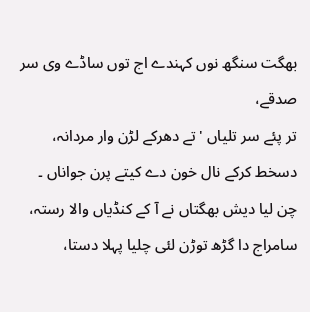بھگت سنگھ نوں کہندے اج توں ساڈے وی سر صدقے،
تر پئے سر تلیاں 'تے دھرکے لڑن وار مردانہ،
دسخط کرکے نال خون دے کیتے پرن جواناں ۔
چن لیا دیش بھگتاں نے آ کے کنڈیاں والا رستہ،
سامراج دا گڑھ توڑن لئی چلیا پہلا دستا،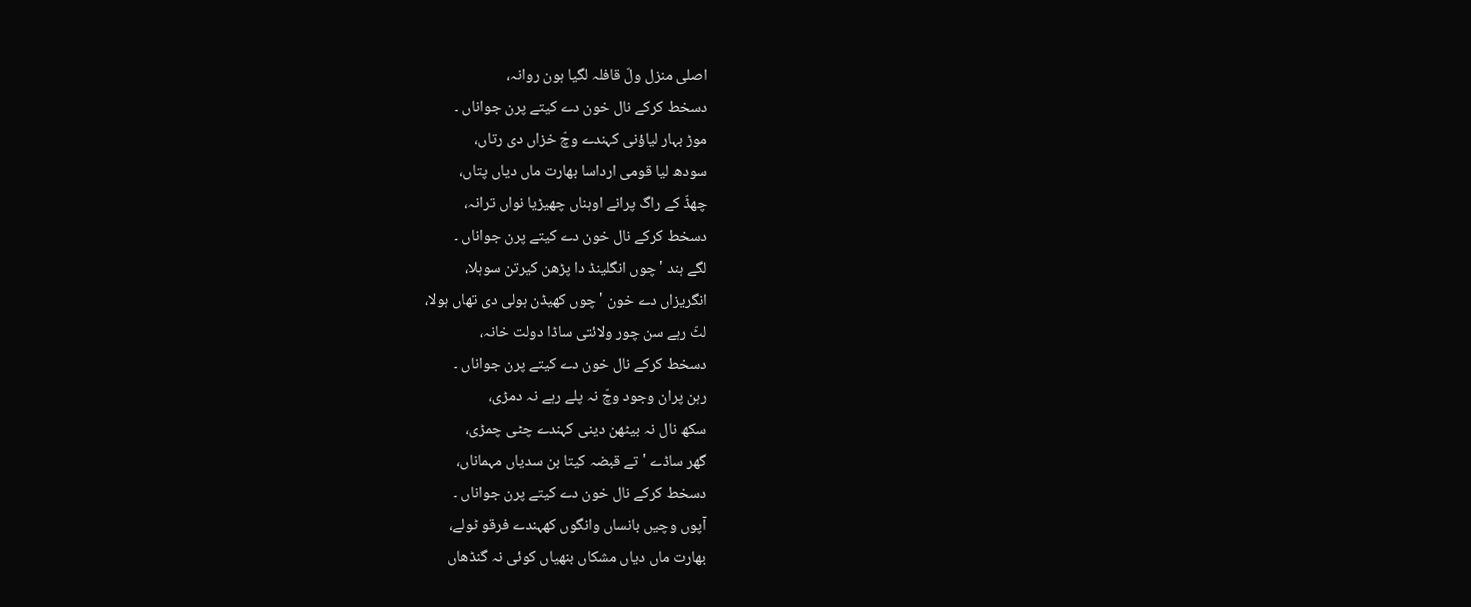اصلی منزل ولّ قافلہ لگیا ہون روانہ،
دسخط کرکے نال خون دے کیتے پرن جواناں ۔
موڑ بہار لیاؤنی کہندے وچّ خزاں دی رتاں،
سودھ لیا قومی ارداسا بھارت ماں دیاں پتاں،
چھڈّ کے راگ پرانے اوہناں چھیڑیا نواں ترانہ،
دسخط کرکے نال خون دے کیتے پرن جواناں ۔
لگے ہند 'چوں انگلینڈ دا پڑھن کیرتن سوہلا،
انگریزاں دے خون 'چوں کھیڈن ہولی دی تھاں ہولا،
لٹّ رہے سن چور ولائتی ساڈا دولت خانہ،
دسخط کرکے نال خون دے کیتے پرن جواناں ۔
رہن پران وجود وچّ نہ پلے رہے نہ دمڑی،
سکھ نال نہ بیٹھن دینی کہندے چٹی چمڑی،
گھر ساڈے 'تے قبضہ کیتا بن سدیاں مہماناں،
دسخط کرکے نال خون دے کیتے پرن جواناں ۔
آپوں وچیں بانساں وانگوں کھہندے فرقو ٹولے،
بھارت ماں دیاں مشکاں بنھیاں کوئی نہ گنڈھاں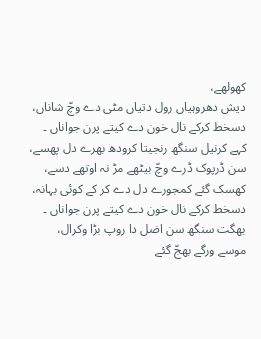کھولھے،
دیش دھروہیاں رول دتیاں مٹی دے وچّ شاناں،
دسخط کرکے نال خون دے کیتے پرن جواناں ۔
کہے کرنیل سنگھ رنجیتا کرودھ بھرے دل پھسے،
سن ڈرپوک ڈرے وچّ بیٹھے مڑ نہ اوتھے دسے،
کھسک گئے کمجورے دل دے کر کے کوئی بہانہ،
دسخط کرکے نال خون دے کیتے پرن جواناں ۔
بھگت سنگھ سن اضل دا روپ بڑا وکرال،
موسے ورگے بھجّ گئے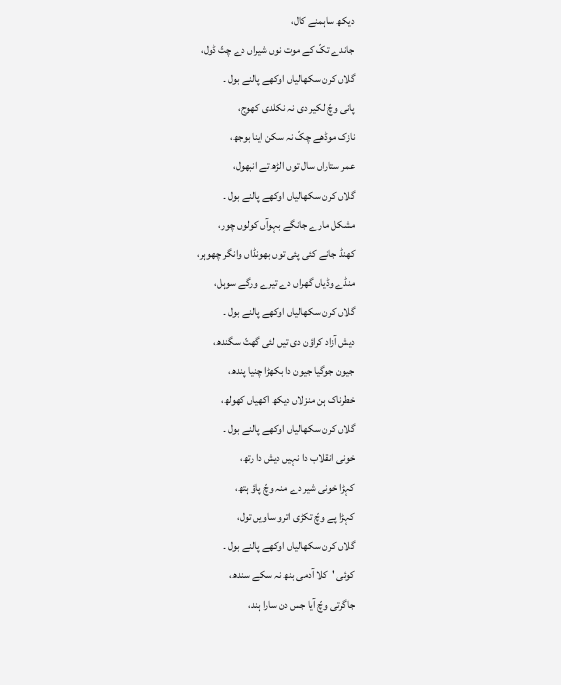دیکھ ساہمنے کال،
جاندے تکّ کے موت نوں شیراں دے چتّ ڈول،
گلاں کرن سکھالیاں اوکھے پالنے بول ۔
پانی وچّ لکیر دی نہ نکلدی کھوج،
نازک موڈھے چکّ نہ سکن اینا بوجھ،
عمر ستاراں سال توں الڑھ تے انبھول،
گلاں کرن سکھالیاں اوکھے پالنے بول ۔
مشکل مارے جانگے بہوآں کولوں چور،
کھنڈ جانے کئی پئی توں بھونڈاں وانگر چھوہر،
منڈے وڈیاں گھراں دے تیرے ورگے سوہل،
گلاں کرن سکھالیاں اوکھے پالنے بول ۔
دیش آزاد کراؤن دی تیں لئی گھتّ سگندھ،
جیون جوگیا جیون دا بکھڑا چنیا پندھ،
خطرناک ہن منزلاں دیکھ اکھیاں کھولھ،
گلاں کرن سکھالیاں اوکھے پالنے بول ۔
خونی انقلاب دا نہیں دیش دا رتھ،
کہڑا خونی شیر دے منہ وچّ پاؤ ہتھ،
کہڑا پے وچّ تکڑی اترو ساویں تول،
گلاں کرن سکھالیاں اوکھے پالنے بول ۔
کوئی 'کلا آدمی بنھ نہ سکے سندھ،
جاگرتی وچّ آیا جس دن سارا ہند،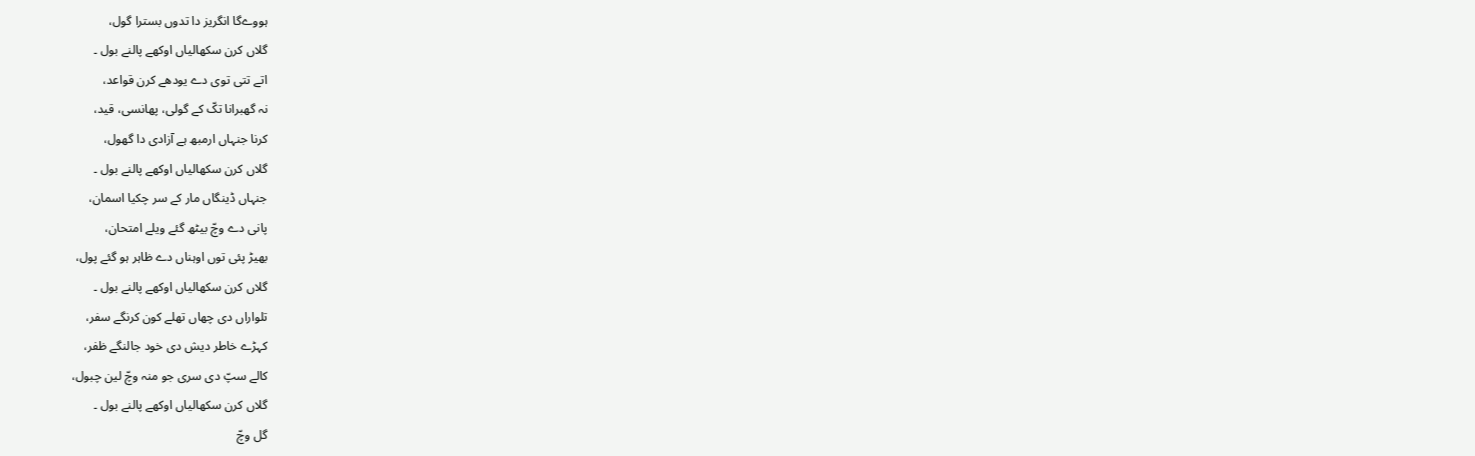ہووےگا انگریز دا تدوں بسترا گول،
گلاں کرن سکھالیاں اوکھے پالنے بول ۔
اتے تتی توی دے یودھے کرن قواعد،
نہ گھبرانا تکّ کے گولی، پھانسی، قید،
کرنا جنہاں ارمبھ ہے آزادی دا گھول،
گلاں کرن سکھالیاں اوکھے پالنے بول ۔
جنہاں ڈینگاں مار کے سر چکیا اسمان،
پانی دے وچّ بیٹھ گئے ویلے امتحان،
بھیڑ پئی توں اوہناں دے ظاہر ہو گئے پول،
گلاں کرن سکھالیاں اوکھے پالنے بول ۔
تلواراں دی چھاں تھلے کون کرنگے سفر،
کہڑے خاطر دیش دی خود جالنگے ظفر،
کالے سپّ دی سری جو منہ وچّ لین چبول،
گلاں کرن سکھالیاں اوکھے پالنے بول ۔
گل وچّ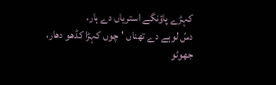کہڑے پاؤنگے استریاں دے ہار،
دسّ لوہے دے تھناں 'چوں کہڑا کڈھو دھار،
جھوٹو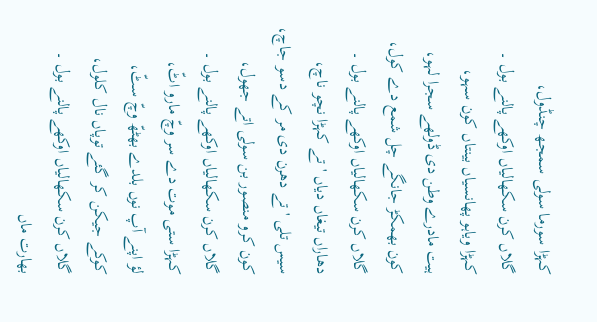کہڑا سورما سولی سمجھ چنڈول،
گلاں کرن سکھالیاں اوکھے پالنے بول ۔
کہڑا ویاہو پھانسیاں بینتاں کون سہو،
ہیت مادرے وطن دی ڈولھے سجرا لہو،
کون بھمکڑ جانگے چل شمع دے کول،
گلاں کرن سکھالیاں اوکھے پالنے بول ۔
دھاراں تیغاں دیاں 'تے کہڑا نچو ناچ،
سیس تلی 'تے دھرن دی مر کے دسو جاچ،
کون کرو منصور بن سولی اتے جھول،
گلاں کرن سکھالیاں اوکھے پالنے بول ۔
کہڑا ستی موت دے سر وچّ مارو اٹّ،
لؤ اپنے آپ نوں بلدے بھٹھّ وچّ سٹّ،
کوکے جیکن کر گئے توپاں نال کلول،
گلاں کرن سکھالیاں اوکھے پالنے بول ۔
بھارت ماں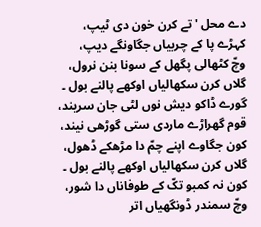دے محل 'تے کرن خون دی ٹیپ،
کہڑے پا کے چربیاں جگاونگے دیپ،
وچّ کٹھالی پگھل کے سونا بنن نرول،
گلاں کرن سکھالیاں اوکھے پالنے بول ۔
گورے ڈاکو دیش نوں لٹی جان سریند،
قوم گھراڑے ماردی ستی گوڑھی نیند،
کون جگاوے اپنے چمّ دا مڑھکے ڈھول،
گلاں کرن سکھالیاں اوکھے پالنے بول ۔
کون نہ کمبو تکّ کے طوفاناں دا شور،
وچّ سمندر ڈونگھیاں اتر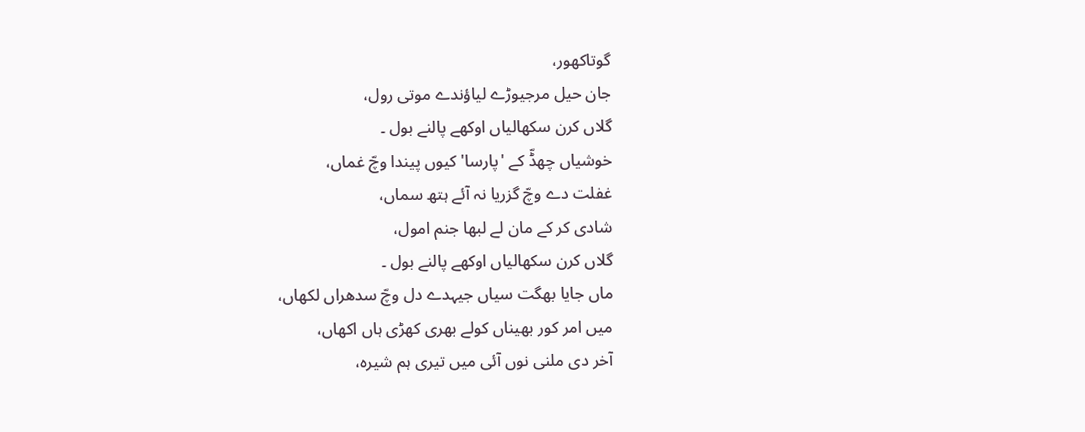گوتاکھور،
جان حیل مرجیوڑے لیاؤندے موتی رول،
گلاں کرن سکھالیاں اوکھے پالنے بول ۔
خوشیاں چھڈّ کے 'پارسا' کیوں پیندا وچّ غماں،
غفلت دے وچّ گزریا نہ آئے ہتھ سماں،
شادی کر کے مان لے لبھا جنم امول،
گلاں کرن سکھالیاں اوکھے پالنے بول ۔
ماں جایا بھگت سیاں جیہدے دل وچّ سدھراں لکھاں،
میں امر کور بھیناں کولے بھری کھڑی ہاں اکھاں،
آخر دی ملنی نوں آئی میں تیری ہم شیرہ،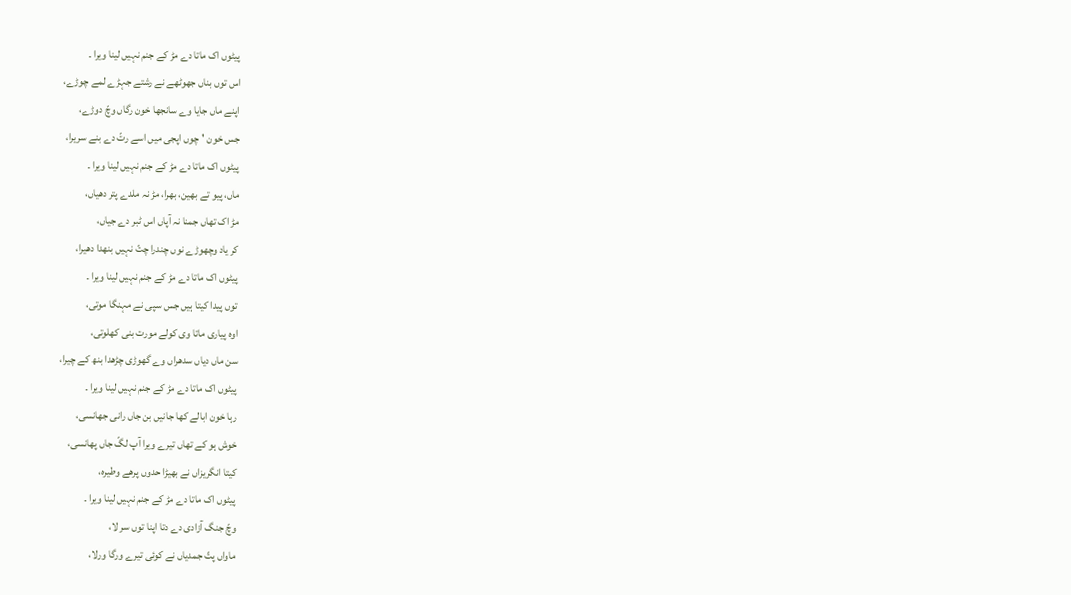پیٹوں اک ماتا دے مڑ کے جنم نہیں لینا ویرا ۔
اس توں بناں جھوٹھے نے رشتے جہڑے لمے چوڑے،
اپنے ماں جایا وے سانجھا خون رگاں وچّ دوڑے،
جس خون 'چوں اپجی میں اسے رتّ دے بنے سریرا،
پیٹوں اک ماتا دے مڑ کے جنم نہیں لینا ویرا ۔
ماں، پیو تے بھین، بھرا، مڑ نہ ملدے پتر دھیاں،
مڑ اک تھاں جمنا نہ آپاں اس ٹبر دے جیاں،
کر یاد وچھوڑے نوں چندرا چتّ نہیں بنھدا دھیرا،
پیٹوں اک ماتا دے مڑ کے جنم نہیں لینا ویرا ۔
توں پیدا کیتا ہیں جس سپی نے مہنگا موتی،
اوہ پیاری ماتا وی کولے مورت بنی کھلوتی،
سن ماں دیاں سدھراں وے گھوڑی چڑھدا بنھ کے چیرا،
پیٹوں اک ماتا دے مڑ کے جنم نہیں لینا ویرا ۔
رہا خون ابالے کھا جانیں بن جاں رانی جھانسی،
خوش ہو کے تھاں تیرے ویرا آپ لگّ جاں پھانسی،
کیتا انگریزاں نے بھیڑا حدوں پرھے وطیرہ،
پیٹوں اک ماتا دے مڑ کے جنم نہیں لینا ویرا ۔
وچّ جنگ آزادی دے دتا اپنا توں سر لا،
ماواں پتّ جمدیاں نے کوئی تیرے ورگا ورلا،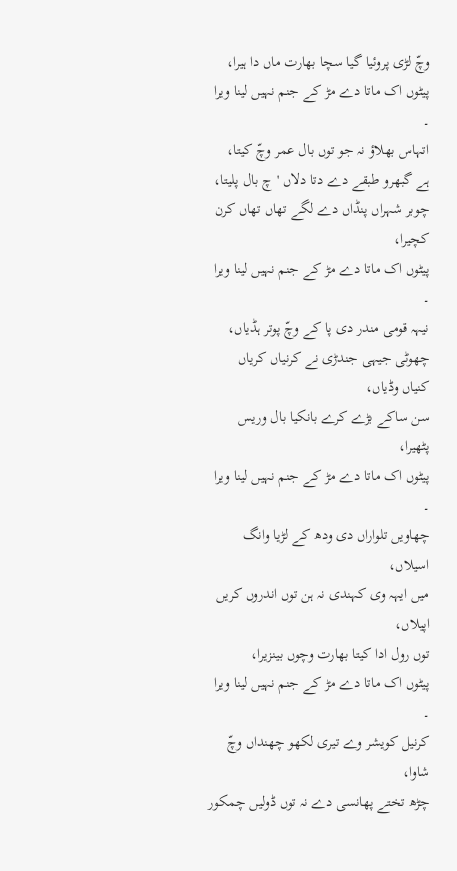وچّ لڑی پروئیا گیا سچا بھارت ماں دا ہیرا،
پیٹوں اک ماتا دے مڑ کے جنم نہیں لینا ویرا ۔
اتہاس بھلاؤ نہ جو توں بال عمر وچّ کیتا،
ہے گبھرو طبقے دے دتا دلاں 'چ بال پلیتا،
چوبر شہراں پنڈاں دے لگے تھاں تھاں کرن کچیرا،
پیٹوں اک ماتا دے مڑ کے جنم نہیں لینا ویرا ۔
نیہہ قومی مندر دی پا کے وچّ پوتر ہڈیاں،
چھوٹی جیہی جندڑی نے کرنیاں کریاں کنیاں وڈیاں،
سن ساکے بڑے کرے بانکیا بال وریس پٹھیرا،
پیٹوں اک ماتا دے مڑ کے جنم نہیں لینا ویرا ۔
چھاویں تلواراں دی ودھ کے لڑیا وانگ اسیلاں،
میں ایہہ وی کہندی نہ ہن توں اندروں کریں اپیلاں،
توں رول ادا کیتا بھارت وچوں بینزیرا،
پیٹوں اک ماتا دے مڑ کے جنم نہیں لینا ویرا ۔
کرنیل کویشر وے تیری لکھو چھنداں وچّ شاوا،
چڑھ تختے پھانسی دے نہ توں ڈولیں چمکور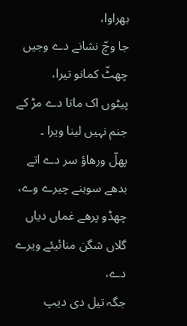بھراوا،
جا وچّ نشانے دے وجیں چھٹّ کمانو تیرا،
پیٹوں اک ماتا دے مڑ کے جنم نہیں لینا ویرا ۔
پھلّ ورھاؤ سر دے اتے بدھے سوہنے چیرے وے،
چھڈو پرھے غماں دیاں گلاں شگن منائیئے ویرے دے،
جگہ تیل دی دیپ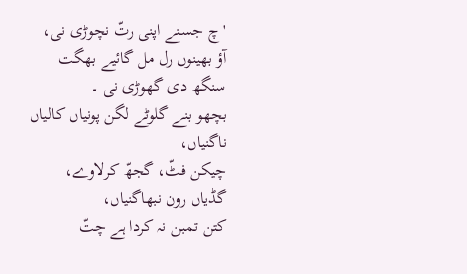'چ جسنے اپنی رتّ نچوڑی نی،
آؤ بھینوں رل مل گائیے بھگت سنگھ دی گھوڑی نی ۔
بچھو بنے گلوٹے لگن پونیاں کالیاں ناگنیاں،
چیکن فٹّ، گجھّ کرلاوے، گڈیاں رون نبھاگنیاں،
کتن تمبن نہ کردا ہے چتّ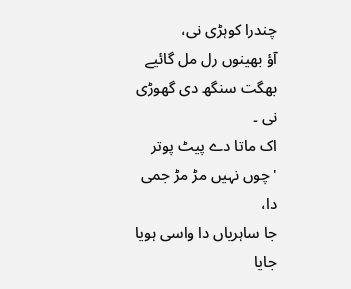چندرا کوہڑی نی،
آؤ بھینوں رل مل گائیے بھگت سنگھ دی گھوڑی نی ۔
اک ماتا دے پیٹ پوتر 'چوں نہیں مڑ مڑ جمی دا،
جا ساہریاں دا واسی ہویا جایا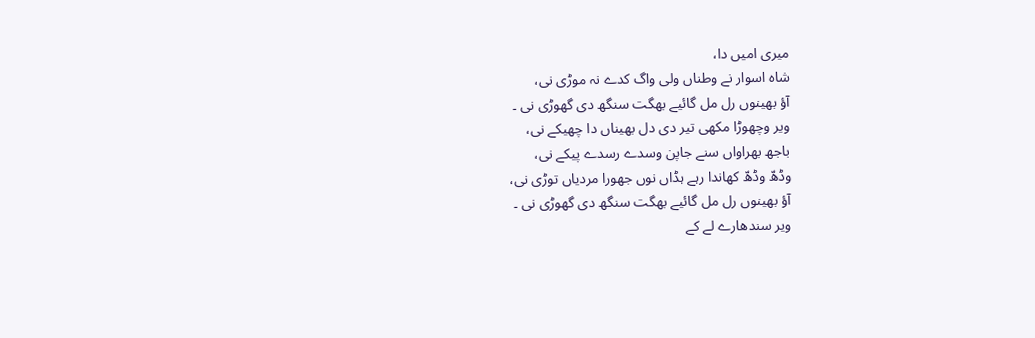میری امیں دا،
شاہ اسوار نے وطناں ولی واگ کدے نہ موڑی نی،
آؤ بھینوں رل مل گائیے بھگت سنگھ دی گھوڑی نی ۔
ویر وچھوڑا مکھی تیر دی دل بھیناں دا چھیکے نی،
باجھ بھراواں سنے جاپن وسدے رسدے پیکے نی،
وڈھّ وڈھّ کھاندا رہے ہڈاں نوں جھورا مردیاں توڑی نی،
آؤ بھینوں رل مل گائیے بھگت سنگھ دی گھوڑی نی ۔
ویر سندھارے لے کے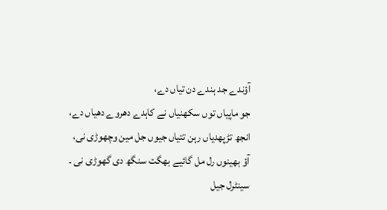آؤندے جد ہندے دن تیاں دے،
جو ماپیاں توں سکھنیاں نے کاہدے دھروے دھیاں دے،
انجھ تڑپھدیاں رہن تتیاں جیوں جل مین وچھوڑی نی،
آؤ بھینوں رل مل گائیے بھگت سنگھ دی گھوڑی نی ۔
سینٹرل جیل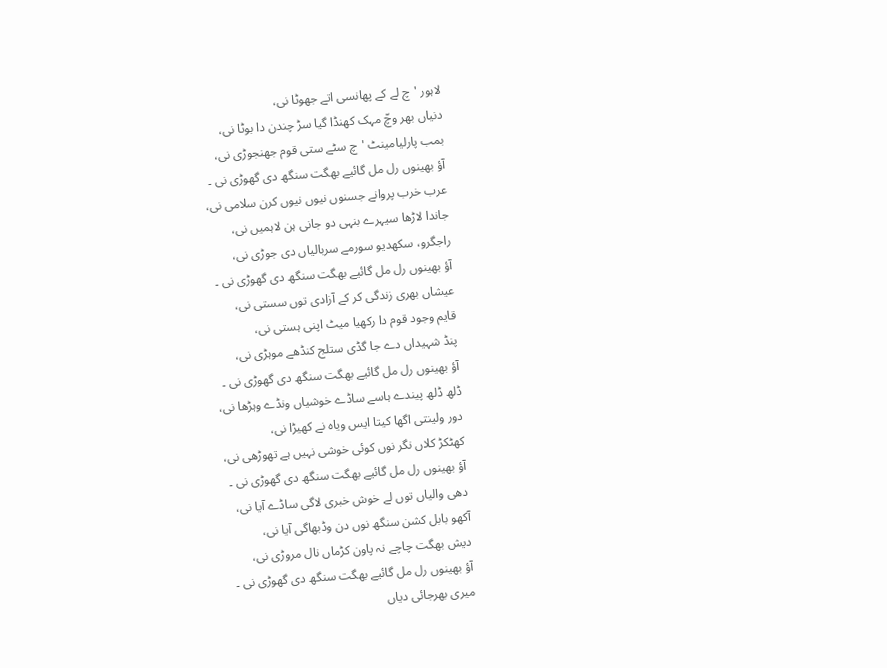لاہور 'چ لے کے پھانسی اتے جھوٹا نی،
دنیاں بھر وچّ مہک کھنڈا گیا سڑ چندن دا بوٹا نی،
بمب پارلیامینٹ 'چ سٹے ستی قوم جھنجوڑی نی،
آؤ بھینوں رل مل گائیے بھگت سنگھ دی گھوڑی نی ۔
عرب خرب پروانے جسنوں نیوں نیوں کرن سلامی نی،
جاندا لاڑھا سیہرے بنہی دو جانی ہن لاہمیں نی،
راجگرو، سکھدیو سورمے سربالیاں دی جوڑی نی،
آؤ بھینوں رل مل گائیے بھگت سنگھ دی گھوڑی نی ۔
عیشاں بھری زندگی کر کے آزادی توں سستی نی،
قایم وجود قوم دا رکھیا میٹ اپنی ہستی نی،
پنڈ شہیداں دے جا گڈی ستلج کنڈھے موہڑی نی،
آؤ بھینوں رل مل گائیے بھگت سنگھ دی گھوڑی نی ۔
ڈلھ ڈلھ پیندے ہاسے ساڈے خوشیاں ونڈے وہڑھا نی،
دور ولینتی اگھا کیتا ایس ویاہ نے کھیڑا نی،
کھٹکڑ کلاں نگر نوں کوئی خوشی نہیں ہے تھوڑھی نی،
آؤ بھینوں رل مل گائیے بھگت سنگھ دی گھوڑی نی ۔
دھی والیاں توں لے خوش خبری لاگی ساڈے آیا نی،
آکھو بابل کشن سنگھ نوں دن وڈبھاگی آیا نی،
دیش بھگت چاچے نہ پاون کڑماں نال مروڑی نی،
آؤ بھینوں رل مل گائیے بھگت سنگھ دی گھوڑی نی ۔
میری بھرجائی دیاں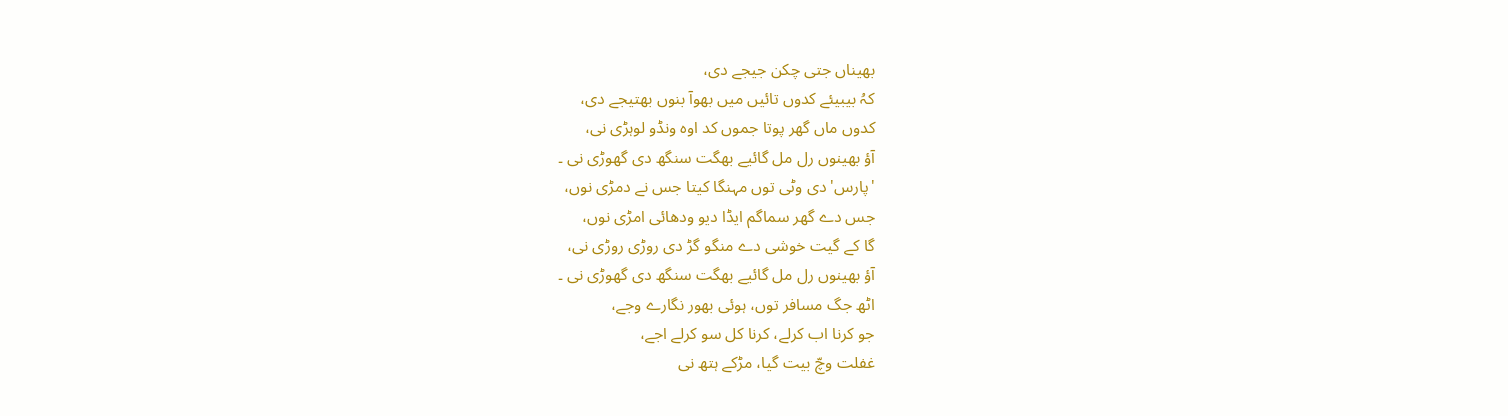بھیناں جتی چکن جیجے دی،
کہُ بیبیئے کدوں تائیں میں بھوآ بنوں بھتیجے دی،
کدوں ماں گھر پوتا جموں کد اوہ ونڈو لوہڑی نی،
آؤ بھینوں رل مل گائیے بھگت سنگھ دی گھوڑی نی ۔
'پارس' دی وٹی توں مہنگا کیتا جس نے دمڑی نوں،
جس دے گھر سماگم ایڈا دیو ودھائی امڑی نوں،
گا کے گیت خوشی دے منگو گڑ دی روڑی روڑی نی،
آؤ بھینوں رل مل گائیے بھگت سنگھ دی گھوڑی نی ۔
اٹھ جگ مسافر توں، ہوئی بھور نگارے وجے،
جو کرنا اب کرلے، کرنا کل سو کرلے اجے،
غفلت وچّ بیت گیا، مڑکے ہتھ نی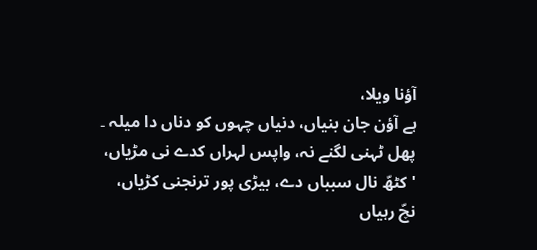آؤنا ویلا،
ہے آؤن جان بنیاں، دنیاں چہوں کو دناں دا میلہ ۔
پھل ٹہنی لگنے نہ، واپس لہراں کدے نی مڑیاں،
'کٹھّ نال سبباں دے، بیڑی پور ترنجنی کڑیاں،
نچّ رہیاں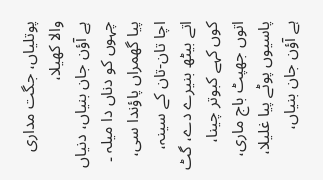پوتلیاں، جگت مداری والا کھیلا،
ہے آؤن جان بنیاں، دنیاں چہوں کو دناں دا میلہ ۔
پیا گھمراں پاؤندا سی، اچا تان-تان کے سینہ،
اتے بیٹھ بنیرے دے، گٹ کوں کہے کبوتر چینا،
اتوں جھپٹ باج ماری، پاسیوں پوٹے پیا غلیلا،
ہے آؤن جان بنیاں،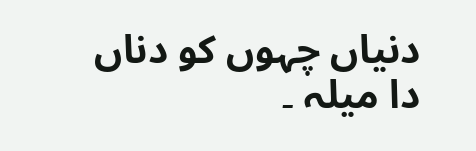دنیاں چہوں کو دناں دا میلہ ۔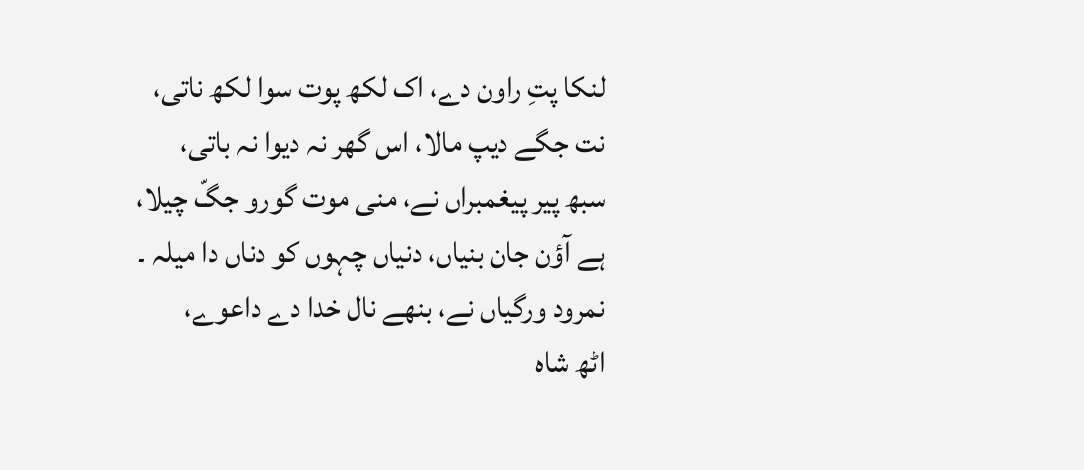لنکا پتِ راون دے، اک لکھ پوت سوا لکھ ناتی،
نت جگے دیپ مالا، اس گھر نہ دیوا نہ باتی،
سبھ پیر پیغمبراں نے، منی موت گورو جگّ چیلا،
ہے آؤن جان بنیاں، دنیاں چہوں کو دناں دا میلہ ۔
نمرود ورگیاں نے، بنھے نال خدا دے داعوے،
اٹھ شاہ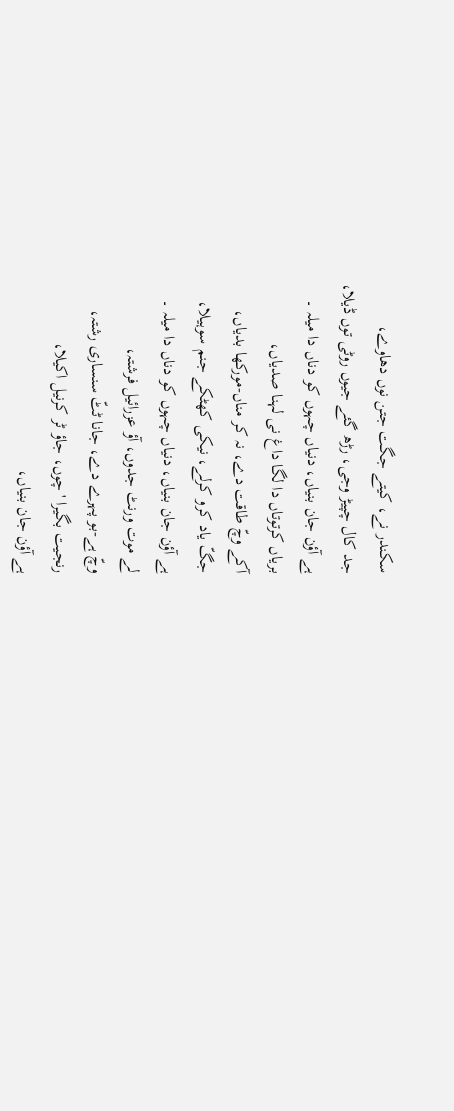سکندر نے، کیتے جگت جتن نوں دھاوے،
جد کال چپیڑ وجی، رڑھ گئے جیوں روٹی توں ڈیلا،
ہے آؤن جان بنیاں، دنیاں چہوں کو دناں دا میلہ ۔
بریاں کرتوتاں دا لگا داغ نی لہنا صدیاں،
آکے وچّ طاقت دے، نہ کر مناں-مورکھا بدیاں،
جگّ یاد کرو کرلے، نیکی کھٹکے جنم سوہیلا،
ہے آؤن جان بنیاں، دنیاں چہوں کو دناں دا میلہ ۔
لے موت ورنٹ جدوں، آؤ عزرائیل فرشتہ،
وچّ ہے-بو پہرے دے، جانا ٹٹّ سنساری رشتہ،
رنجیت بگیرا 'چوں، جاؤ ٹر کرنیل اکیلا،
ہے آؤن جان بنیاں،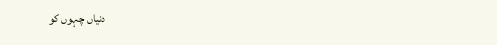دنیاں چہوں کو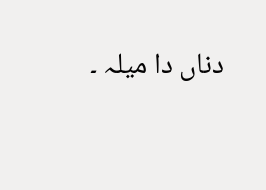دناں دا میلہ ۔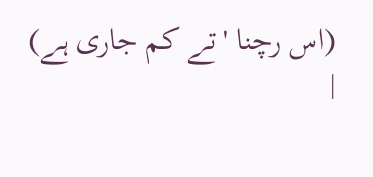(اس رچنا 'تے کم جاری ہے)
|